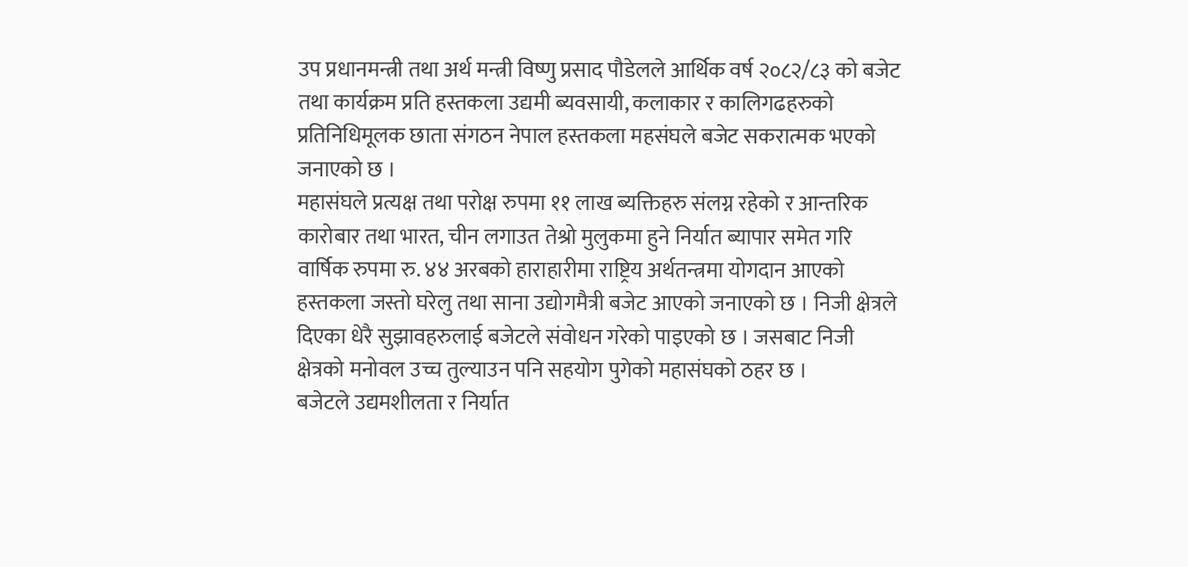उप प्रधानमन्त्री तथा अर्थ मन्त्री विष्णु प्रसाद पौडेलले आर्थिक वर्ष २०८२/८३ को बजेट तथा कार्यक्रम प्रति हस्तकला उद्यमी ब्यवसायी, कलाकार र कालिगढहरुको प्रतिनिधिमूलक छाता संगठन नेपाल हस्तकला महसंघले बजेट सकरात्मक भएको जनाएको छ ।
महासंघले प्रत्यक्ष तथा परोक्ष रुपमा ११ लाख ब्यक्तिहरु संलग्न रहेको र आन्तरिक कारोबार तथा भारत, चीन लगाउत तेश्रो मुलुकमा हुने निर्यात ब्यापार समेत गरि वार्षिक रुपमा रु. ४४ अरबको हाराहारीमा राष्ट्रिय अर्थतन्त्रमा योगदान आएको हस्तकला जस्तो घरेलु तथा साना उद्योगमैत्री बजेट आएको जनाएको छ । निजी क्षेत्रले दिएका धेरै सुझावहरुलाई बजेटले संवोधन गरेको पाइएको छ । जसबाट निजी क्षेत्रको मनोवल उच्च तुल्याउन पनि सहयोग पुगेको महासंघको ठहर छ ।
बजेटले उद्यमशीलता र निर्यात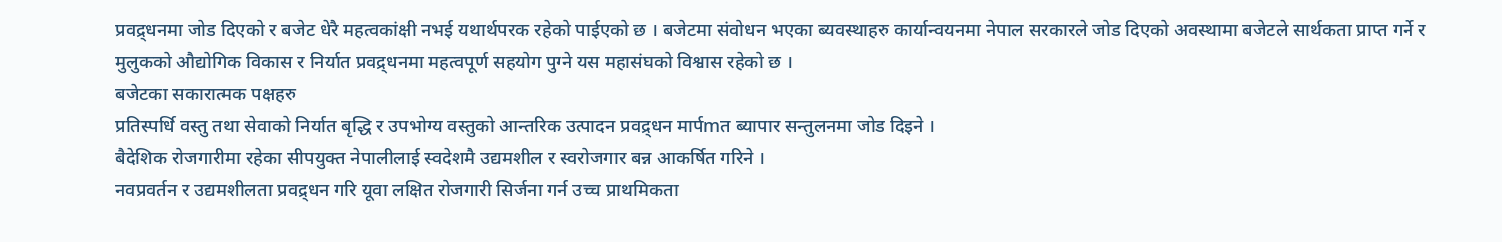प्रवद्र्धनमा जोड दिएको र बजेट धेरै महत्वकांक्षी नभई यथार्थपरक रहेको पाईएको छ । बजेटमा संवोधन भएका ब्यवस्थाहरु कार्यान्वयनमा नेपाल सरकारले जोड दिएको अवस्थामा बजेटले सार्थकता प्राप्त गर्ने र मुलुकको औद्योगिक विकास र निर्यात प्रवद्र्धनमा महत्वपूर्ण सहयोग पुग्ने यस महासंघको विश्वास रहेको छ ।
बजेटका सकारात्मक पक्षहरु
प्रतिस्पर्धि वस्तु तथा सेवाको निर्यात बृद्धि र उपभोग्य वस्तुको आन्तरिक उत्पादन प्रवद्र्धन मार्पmत ब्यापार सन्तुलनमा जोड दिइने ।
बैदेशिक रोजगारीमा रहेका सीपयुक्त नेपालीलाई स्वदेशमै उद्यमशील र स्वरोजगार बन्न आकर्षित गरिने ।
नवप्रवर्तन र उद्यमशीलता प्रवद्र्धन गरि यूवा लक्षित रोजगारी सिर्जना गर्न उच्च प्राथमिकता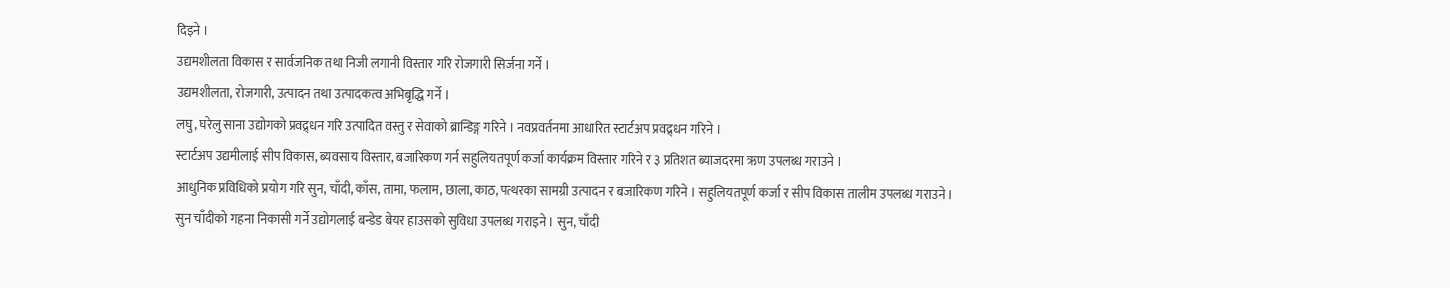दिइने ।
उद्यमशीलता विकास र सार्वजनिक तथा निजी लगानी विस्तार गरि रोजगारी सिर्जना गर्ने ।
उद्यमशीलता, रोजगारी, उत्पादन तथा उत्पादकत्व अभिबृद्धि गर्ने ।
लघु, घरेलु साना उद्योगको प्रवद्र्धन गरि उत्पादित वस्तु र सेवाको ब्रान्डिङ्ग गरिने । नवप्रवर्तनमा आधारित स्टार्टअप प्रवद्र्धन गरिने ।
स्टार्टअप उद्यमीलाई सीप विकास, ब्यवसाय विस्तार, बजारिकण गर्न सहुलियतपूर्ण कर्जा कार्यक्रम विस्तार गरिने र ३ प्रतिशत ब्याजदरमा ऋण उपलब्ध गराउने ।
आधुनिक प्रविधिको प्रयोग गरि सुन, चाँदी, काँस, तामा, फलाम, छाला, काठ, पत्थरका सामग्री उत्पादन र बजारिकण गरिने । सहुलियतपूर्ण कर्जा र सीप विकास तालीम उपलब्ध गराउने ।
सुन चाँदीको गहना निकासी गर्ने उद्योगलाई बन्डेड बेयर हाउसको सुविधा उपलब्ध गराइने । सुन, चाँदी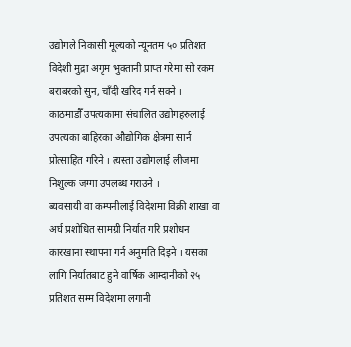उद्योगले निकासी मूल्यको न्यूनतम ५० प्रतिशत विदेशी मुद्रा अगृम भुक्तानी प्राप्त गरेमा सो रकम बराबरको सुन, चाँदी खरिद गर्न सक्ने ।
काठमाडौँ उपत्यकामा संचालित उद्योगहरुलाई उपत्यका बाहिरका औद्योगिक क्षेत्रमा सार्न प्रोत्साहित गरिने । त्यस्ता उद्योगलाई लीजमा निशुल्क जग्गा उपलब्ध गराउने ।
ब्यवसायी वा कम्पनीलाई विदेशमा विक्री शाखा वा अर्घ प्रशोधित सामग्री निर्यात गरि प्रशोधन कारखाना स्थापना गर्न अनुमति दिइने । यसका लागि निर्यातबाट हुने वार्षिक आम्दानीको २५ प्रतिशत सम्म विदेशमा लगानी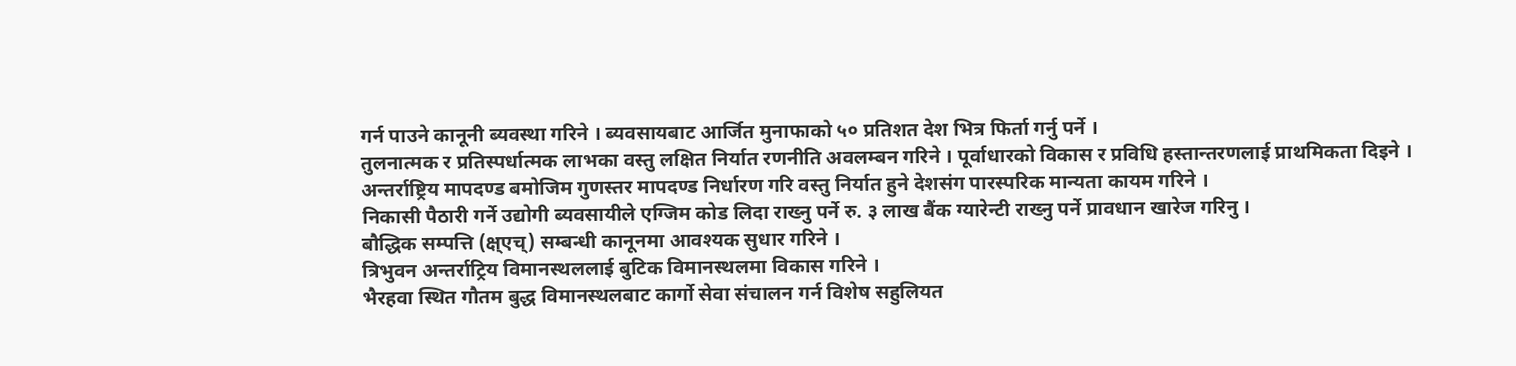गर्न पाउने कानूनी ब्यवस्था गरिने । ब्यवसायबाट आर्जित मुनाफाको ५० प्रतिशत देश भित्र फिर्ता गर्नु पर्ने ।
तुलनात्मक र प्रतिस्पर्धात्मक लाभका वस्तु लक्षित निर्यात रणनीति अवलम्बन गरिने । पूर्वाधारको विकास र प्रविधि हस्तान्तरणलाई प्राथमिकता दिइने ।
अन्तर्राष्ट्रिय मापदण्ड बमोजिम गुणस्तर मापदण्ड निर्धारण गरि वस्तु निर्यात हुने देशसंग पारस्परिक मान्यता कायम गरिने ।
निकासी पैठारी गर्ने उद्योगी ब्यवसायीले एग्जिम कोड लिदा राख्नु पर्ने रु. ३ लाख बैंक ग्यारेन्टी राख्नु पर्ने प्रावधान खारेज गरिनु ।
बौद्धिक सम्पत्ति (क्ष्एच्) सम्बन्धी कानूनमा आवश्यक सुधार गरिने ।
त्रिभुवन अन्तर्राट्रिय विमानस्थललाई बुटिक विमानस्थलमा विकास गरिने ।
भैरहवा स्थित गौतम बुद्ध विमानस्थलबाट कार्गो सेवा संचालन गर्न विशेष सहुलियत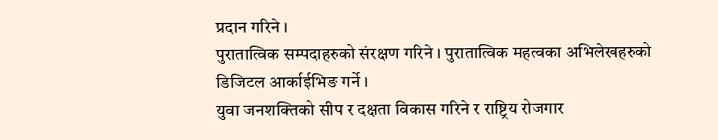प्रदान गरिने ।
पुरातात्विक सम्पदाहरुको संरक्षण गरिने । पुरातात्विक महत्वका अभिलेखहरुको डिजिटल आर्काईभिङ गर्ने ।
युवा जनशक्तिको सीप र दक्षता विकास गरिने र राष्ट्रिय रोजगार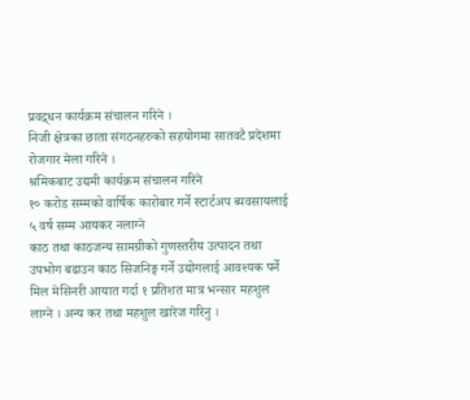प्रवद्र्धन कार्यक्रम संचालन गरिने ।
निजी क्षेत्रका छाता संगठनहरुको सहयोगमा सातवटै प्रदेशमा रोजगार मेला गरिने ।
श्रमिकबाट उद्यमी कार्यक्रम संचालन गरिने
१० करोड सम्मको वार्षिक कारोबार गर्ने स्टार्टअप ब्यवसायलाई ५ वर्ष सम्म आयकर नलाग्ने
काठ तथा काठजन्य सामग्रीको गुणस्तरीय उत्पादन तथा उपभोग बढाउन काठ सिजनिङ्ग गर्ने उद्योगलाई आवश्यक पर्ने मिल मेसिनरी आयात गर्दा १ प्रतिशत मात्र भन्सार महशुल लाग्ने । अन्य कर तथा महशुल खारेज गरिनु ।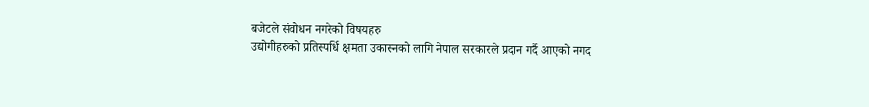बजेटले संवोधन नगरेको विषयहरु
उद्योगीहरुको प्रतिस्पर्धि क्षमता उकास्नको लागि नेपाल सरकारले प्रदान गर्दै आएको नगद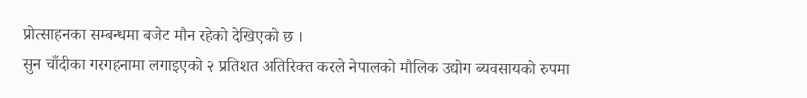प्रोत्साहनका सम्बन्धमा बजेट मौन रहेको देखिएको छ ।
सुन चाँदीका गरगहनामा लगाइएको २ प्रतिशत अतिरिक्त करले नेपालको मौलिक उद्योग ब्यवसायको रुपमा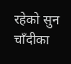रहेको सुन चाँदीका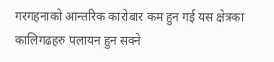गरगहनाको आन्तरिक कारोबार कम हुन गई यस क्षेत्रका कालिगढहरु पलायन हुन सक्ने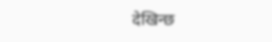देखिन्छ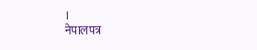।
नेपालपत्र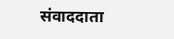संवाददाता